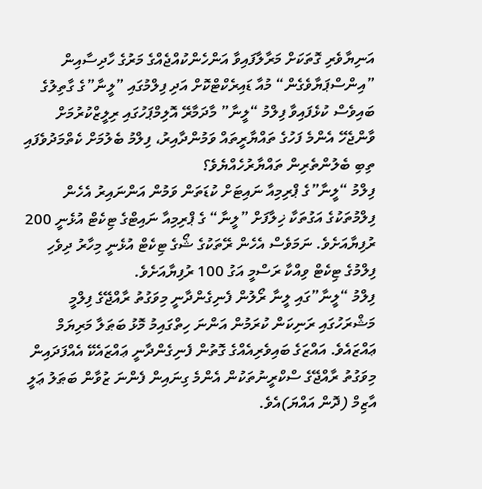އަނިޔާވެރި ގޮތަކަށް މަރާލާފައިވާ އަންހެންކުއްޖެއްގެ މަރުގެ ހާދިސާއިން ”އިންސްޕަޔާވެގެން“ މުއާ ޑައިރެކްޓްކޮށް އަދި ފިލްމުގައި ”ލީނާ”ގެ ގާތިލުގެ ބައިވެސް ކުޅެފައިވާ ފިލްމު “ލީނާ” މާދަމާރޭ އޮލިމްޕަހުގައި ރިލީޒްކުރުމަށް ވާންޖެހޭ އެންމެ ފަހުގެ ތައްޔާރީތައް ވަމުންދާއިރު، ފިލްމު ބެލުމަށް ކެތްމަދުވެފައި ތިބި ބެލުންތެރިން ތައްޔާރުހެއްޔެވެ؟
ފިލްމު “ލީނާ”ގެ ޕްރިމިއާ ނައިޓަށް ކުޑަތަން ވަމުން އަންނައިރު އެހެން ފިލްމުތަކުގެ އަގުތަކާ ޚިލާފަށް ”ލީނާ“ ގެ ޕްރިމިއާ ނައިޓްގެ ޓިކެޓް އުޅެނީ 200 ރުފިޔާއަށެވެ. ނަމަވެސް އެހެން ރޭތަކުގެ ޝޯގެ ޓިކެޓް އުޅެނީ މިހާރު ދިވެހި ފިލްމުގެ ޓިކެޓް ވިއްކާ ރަސްމީ އަގު 100 ރުފިޔާއަށެވެ.
ފިލްމު “ލީނާ”ގައި ލީނާ ރޯލުން ފެނިގެންދާނީ މިވަގުތު ރާއްޖޭގެ ފިލްމީ މަޝްރަހުގައި ރަނިކަން ކުރަމުން އަންނަ ހިތްގައިމު މޮޅު ބަޠަލާ މަރިޔަމް ޢައްޒައެވެ. އައްޒަގެ ބައިވެރިއެއްގެ ގޮތުން ފެނިގެންދާނީ ޢައްޒައެކޭ އެއްފަދައިން މިވަގުތު ރާއްޖޭގެ ސްކްރީނުތަކުން އެންމެ ގިނައިން ފެންނަ ޒުވާން ބަޠަލު ޢަލީ އާޒިމް (ދޮން އައްޔަ)އެވެ.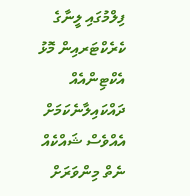ފިލްމުގައި ލީނާގެ ކެރެކްޓަރއިން މޮޅު އެކްޓިންއެއް ދައްކައިލާނެކަމަށް އެއްވެސް ޝައްކެއް ނެތް މިންވަރަށް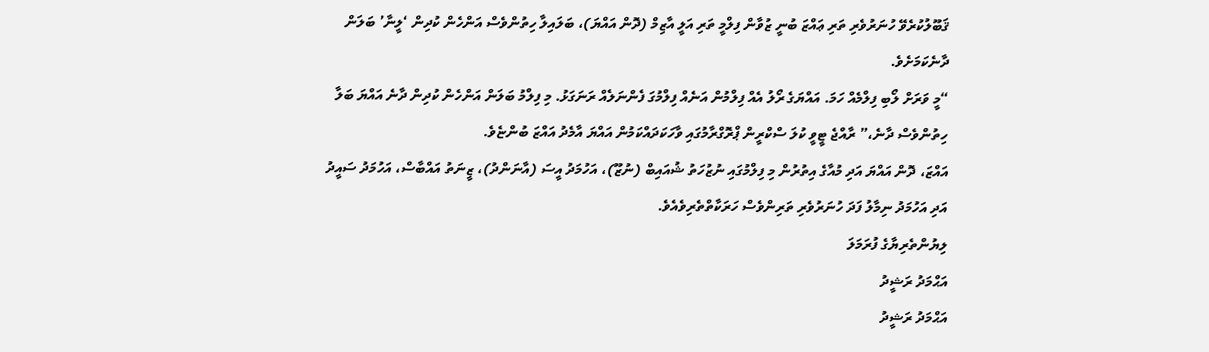ޤަބޫލުކުރެވޭ ހުނަރުވެރި ތަރި ޢައްޒަ ބުނީ ޒުވާން ފިލްމީ ތަރި އަލީ އާޒިމް (ދޮން އައްޔަ)، ބަލައިލާ ހިތުންވެސް އަންހެން ކުދިން ‘ލީނާ’ ބަލަން ދާނެކަމަށެވެ.
“މީ ވަރަށް ލޯބި ފިލްމެއް ހަމަ. އައްޔަގެ ރޯލު އެއް ފިލްމުން އަނެއް ފިލްމުގަ ފެންނަލެއް ރަނަގަޅު. މި ފިލްމު ބަލަން އަންހެން ކުދިން ދާނެ އައްޔަ ބަލާ ހިތުންވެސް ދާނެ،” ރާއްޖެ ޓީވީ ކުލަ ސްކްރީން ޕްރޮގްރާމުގައި ވާހަކަދައްކަމުން އައްޔަ އާމެދު އައްޒަ ބުންޏެވެ.
އައްޒަ، ދޮން އައްޔަ އަދި މުއާގެ އިތުރުން މި ފިލްމުގައި ނުޒުހަތު ޝުއައިބް (ނުޒޫ)، އަހުމަދު އީސަ (އާނަންދު)، ޒީނަތު އައްބާސް، އަހުމަދު ސައީދު އަދި އަހުމަދު ނިމާލު ފަދަ ހުނަރުވެރި ތަރިންވެސް ހަރަކާތްތެރިވެއެވެ.
ލިޔުންތެރިޔާގެ ފުރަމަލަ
އަޙްމަދު ރަޝީދު
އަޙްމަދު ރަޝީދު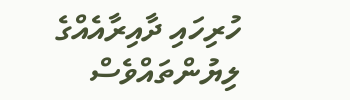ހުރިހައި ދާއިރާއެއްގެ ލިޔުންތައްވެސް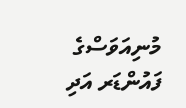މުނިއަވަސްގެ ފައުންޑަރ އަދި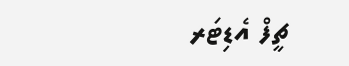ޗީފް އެޑިޓަރ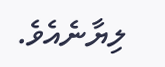ލިޔާނެއެވެ.